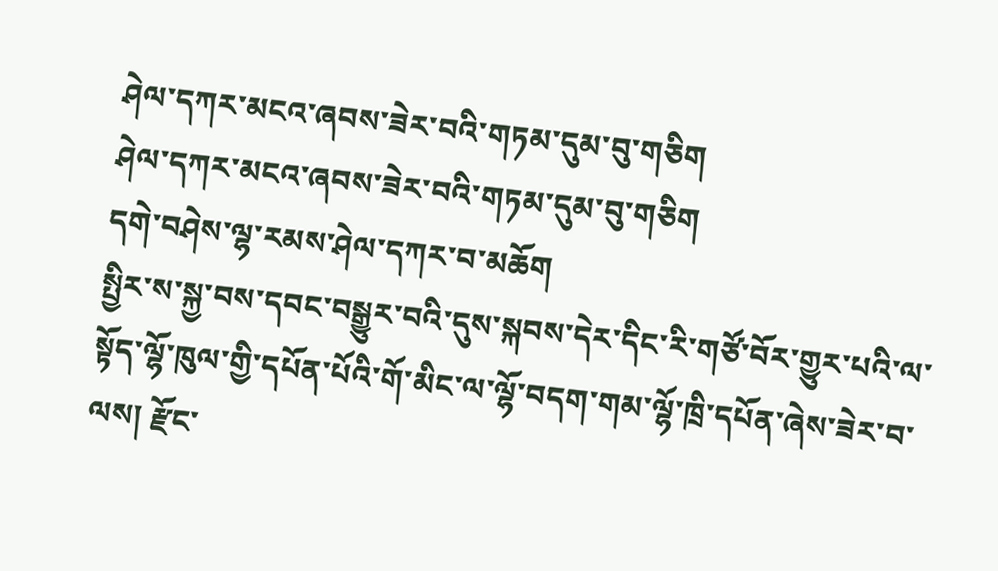ཤེལ་དཀར་མངའ་ཞབས་ཟེར་བའི་གཏམ་དུམ་བུ་གཅིག
ཤེལ་དཀར་མངའ་ཞབས་ཟེར་བའི་གཏམ་དུམ་བུ་གཅིག
དགེ་བཤེས་ལྷ་རམས་ཤེལ་དཀར་བ་མཆོག
སྤྱིར་ས་སྐྱ་བས་དབང་བསྒྱུར་བའི་དུས་སྐབས་དེར་དིང་རི་གཙོ་བོར་གྱུར་པའི་ལ་སྟོད་ལྷོ་ཁུལ་གྱི་དཔོན་པོའི་གོ་མིང་ལ་ལྷོ་བདག་གམ་ལྷོ་ཁྲི་དཔོན་ཞེས་ཟེར་བ་ལས། རྫོང་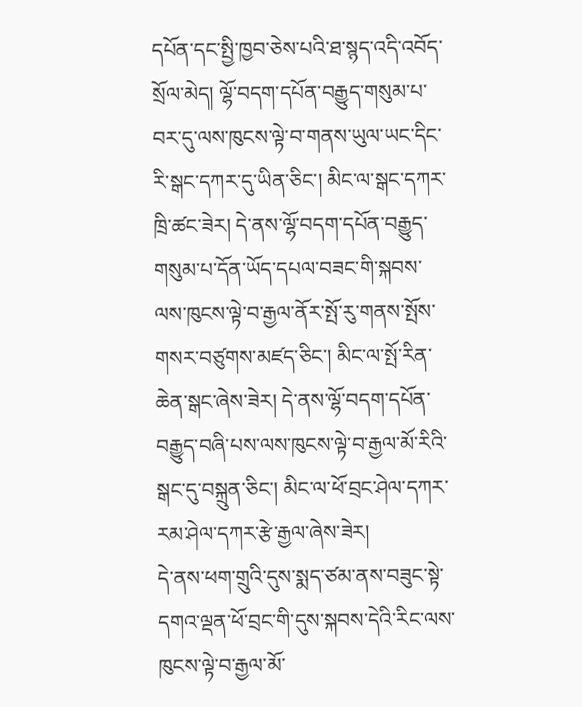དཔོན་དང་སྤྱི་ཁྱབ་ཅེས་པའི་ཐ་སྙད་འདི་འབོད་སྲོལ་མེད། ལྷོ་བདག་དཔོན་བརྒྱུད་གསུམ་པ་བར་དུ་ལས་ཁུངས་ལྟེ་བ་གནས་ཡུལ་ཡང་དིང་རི་སྒང་དཀར་དུ་ཡིན་ཅིང་། མིང་ལ་སྒང་དཀར་ཁྲི་ཚང་ཟེར། དེ་ནས་ལྷོ་བདག་དཔོན་བརྒྱུད་གསུམ་པ་དོན་ཡོད་དཔལ་བཟང་གི་སྐབས་ལས་ཁུངས་ལྟེ་བ་རྒྱལ་ནོར་སྤོ་རུ་གནས་སྤོས་གསར་བཙུགས་མཛད་ཅིང་། མིང་ལ་སྤོ་རིན་ཆེན་སྒང་ཞེས་ཟེར། དེ་ནས་ལྷོ་བདག་དཔོན་བརྒྱུད་བཞི་པས་ལས་ཁུངས་ལྟེ་བ་རྒྱལ་མོ་རིའི་སྒང་དུ་བསྐྲུན་ཅིང་། མིང་ལ་ཕོ་བྲང་ཤེལ་དཀར་རམ་ཤེལ་དཀར་རྩེ་རྒྱལ་ཞེས་ཟེར།
དེ་ནས་ཕག་གྲུའི་དུས་སྨད་ཙམ་ནས་བཟུང་སྟེ་དགའ་ལྡན་ཕོ་བྲང་གི་དུས་སྐབས་དེའི་རིང་ལས་ཁུངས་ལྟེ་བ་རྒྱལ་མོ་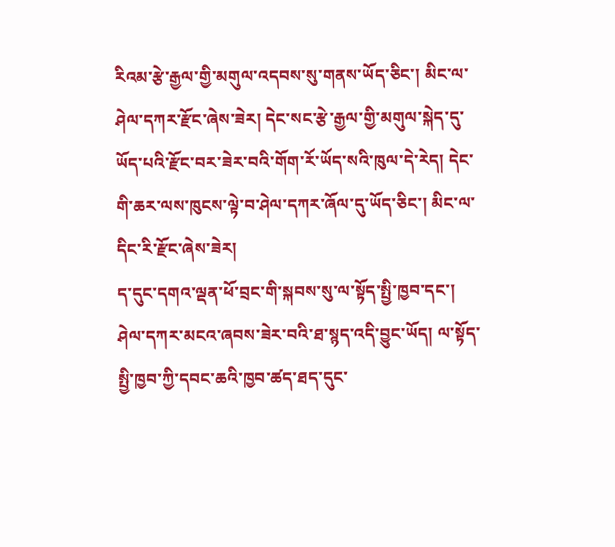རིའམ་རྩེ་རྒྱལ་གྱི་མགུལ་འདབས་སུ་གནས་ཡོད་ཅིང་། མིང་ལ་ཤེལ་དཀར་རྫོང་ཞེས་ཟེར། དེང་སང་རྩེ་རྒྱལ་གྱི་མགུལ་སྐེད་དུ་ཡོད་པའི་རྫོང་བར་ཟེར་བའི་གོག་རོ་ཡོད་སའི་ཁུལ་དེ་རེད། དེང་གི་ཆར་ལས་ཁུངས་ལྟེ་བ་ཤེལ་དཀར་ཞོལ་དུ་ཡོད་ཅིང་། མིང་ལ་དིང་རི་རྫོང་ཞེས་ཟེར།
ད་དུང་དགའ་ལྡན་ཕོ་བྲང་གི་སྐབས་སུ་ལ་སྟོད་སྤྱི་ཁྱབ་དང་། ཤེལ་དཀར་མངའ་ཞབས་ཟེར་བའི་ཐ་སྙད་འདི་བྱུང་ཡོད། ལ་སྟོད་སྤྱི་ཁྱབ་ཀྱི་དབང་ཆའི་ཁྱབ་ཚད་ཐད་དུང་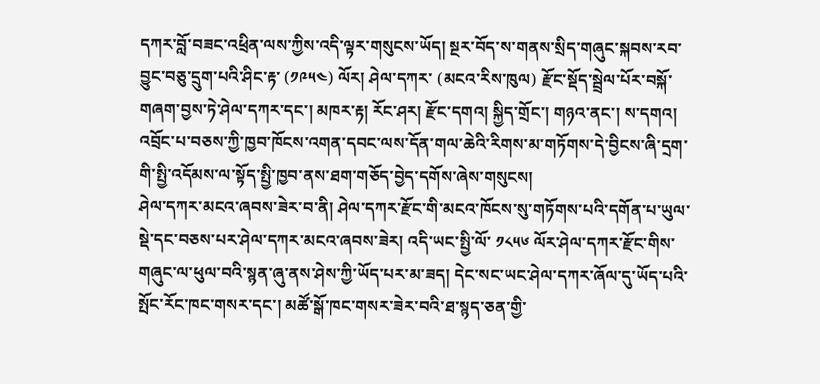དཀར་བློ་བཟང་འཕྲིན་ལས་ཀྱིས་འདི་ལྟར་གསུངས་ཡོད། སྔར་བོད་ས་གནས་སྲིད་གཞུང་སྐབས་རབ་བྱུང་བཅུ་དྲུག་པའི་ཤིང་རྟ་ (༡༩༥༤) ལོར། ཤེལ་དཀར་ (མངའ་རིས་ཁུལ) རྫོང་སྡོད་སྦྲེལ་པོར་བསྐོ་གཞག་བྱས་ཏེ་ཤེལ་དཀར་དང་། མཁར་རྟ། རོང་ཤར། རྫོང་དགའ། སྐྱིད་གྲོང་། གཉའ་ནང་། ས་དགའ། འབྲོང་པ་བཅས་ཀྱི་ཁྱབ་ཁོངས་འགན་དབང་ལས་དོན་གལ་ཆེའི་རིགས་མ་གཏོགས་དེ་བྱིངས་ཞི་དྲག་གི་སྤྱི་འདོམས་ལ་སྟོད་སྤྱི་ཁྱབ་ནས་ཐག་གཅོད་བྱེད་དགོས་ཞེས་གསུངས།
ཤེལ་དཀར་མངའ་ཞབས་ཟེར་བ་ནི། ཤེལ་དཀར་རྫོང་གི་མངའ་ཁོངས་སུ་གཏོགས་པའི་དགོན་པ་ཡུལ་སྡེ་དང་བཅས་པར་ཤེལ་དཀར་མངའ་ཞབས་ཟེར། འདི་ཡང་སྤྱི་ལོ་ ༡༨༥༦ ལོར་ཤེལ་དཀར་རྫོང་གིས་གཞུང་ལ་ཕུལ་བའི་སྙན་ཞུ་ནས་ཤེས་ཀྱི་ཡོད་པར་མ་ཟད། དེང་སང་ཡང་ཤེལ་དཀར་ཞོལ་དུ་ཡོད་པའི་སྤོང་རོང་ཁང་གསར་དང་། མཚོ་སྒོ་ཁང་གསར་ཟེར་བའི་ཐ་སྙད་ཅན་གྱི་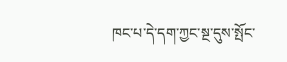ཁང་པ་དེ་དག་ཀྱང་སྔ་དུས་སྤོང་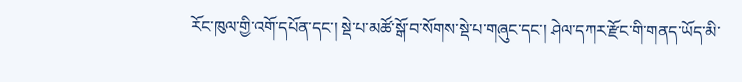རོང་ཁུལ་གྱི་འགོ་དཔོན་དང་། སྡེ་པ་མཚོ་སྒོ་བ་སོགས་སྡེ་པ་གཞུང་དང་། ཤེལ་དཀར་རྫོང་གི་གནད་ཡོད་མི་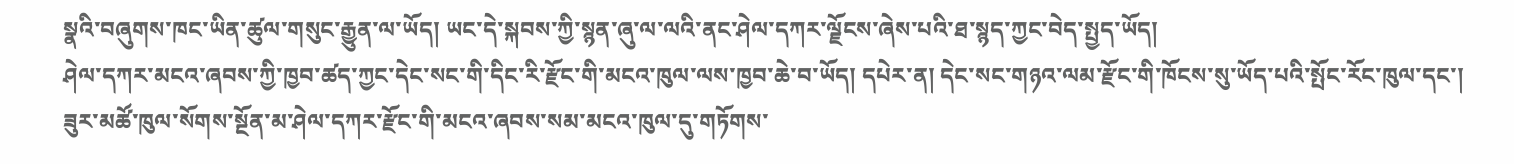སྣའི་བཞུགས་ཁང་ཡིན་ཚུལ་གསུང་རྒྱུན་ལ་ཡོད། ཡང་དེ་སྐབས་ཀྱི་སྙན་ཞུ་ལ་ལའི་ནང་ཤེལ་དཀར་ལྗོངས་ཞེས་པའི་ཐ་སྙད་ཀྱང་བེད་སྤྱད་ཡོད།
ཤེལ་དཀར་མངའ་ཞབས་ཀྱི་ཁྱབ་ཚད་ཀྱང་དེང་སང་གི་དིང་རི་རྫོང་གི་མངའ་ཁུལ་ལས་ཁྱབ་ཆེ་བ་ཡོད། དཔེར་ན། དེང་སང་གཉའ་ལམ་རྫོང་གི་ཁོངས་སུ་ཡོད་པའི་སྤོང་རོང་ཁུལ་དང་། ཟུར་མཚོ་ཁུལ་སོགས་སྔོན་མ་ཤེལ་དཀར་རྫོང་གི་མངའ་ཞབས་སམ་མངའ་ཁུལ་དུ་གཏོགས་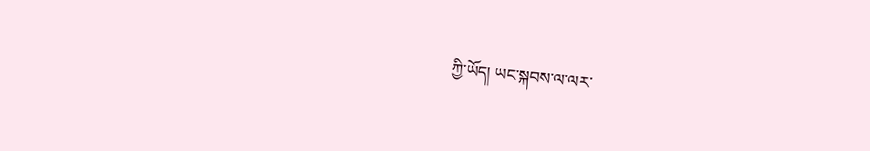ཀྱི་ཡོད། ཡང་སྐབས་ལ་ལར་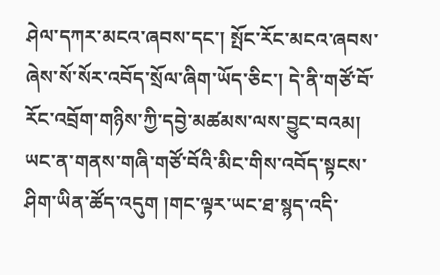ཤེལ་དཀར་མངའ་ཞབས་དང་། སྤོང་རོང་མངའ་ཞབས་ཞེས་སོ་སོར་འབོད་སྲོལ་ཞིག་ཡོད་ཅིང་། དེ་ནི་གཙོ་བོ་རོང་འབྲོག་གཉིས་ཀྱི་དབྱེ་མཚམས་ལས་བྱུང་བའམ། ཡང་ན་གནས་གཞི་གཙོ་བོའི་མིང་གིས་འབོད་སྟངས་ཤིག་ཡིན་ཚོད་འདུག །གང་ལྟར་ཡང་ཐ་སྙད་འདི་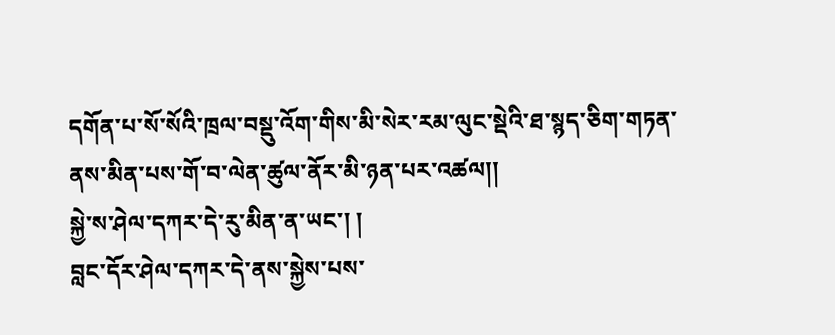དགོན་པ་སོ་སོའི་ཁྲལ་བསྡུ་འོག་གིས་མི་སེར་རམ་ལུང་སྡེའི་ཐ་སྙད་ཅིག་གཏན་ནས་མིན་པས་གོ་བ་ལེན་ཚུལ་ནོར་མི་ཉན་པར་འཚལ།།
སྐྱེ་ས་ཤེལ་དཀར་དེ་རུ་མིན་ན་ཡང་། །
བླང་དོར་ཤེལ་དཀར་དེ་ནས་སྐྱེས་པས་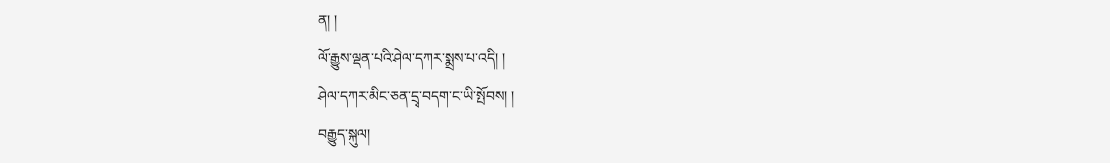ན། །
ལོ་རྒྱུས་ལྡན་པའི་ཤེལ་དཀར་སྨྲས་པ་འདི། །
ཤེལ་དཀར་མིང་ཅན་དྲྭ་བདག་ང་ཡི་སྤོབས། །
བརྒྱུད་སྐུལ།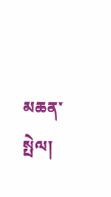མཆན་སྤེལ།